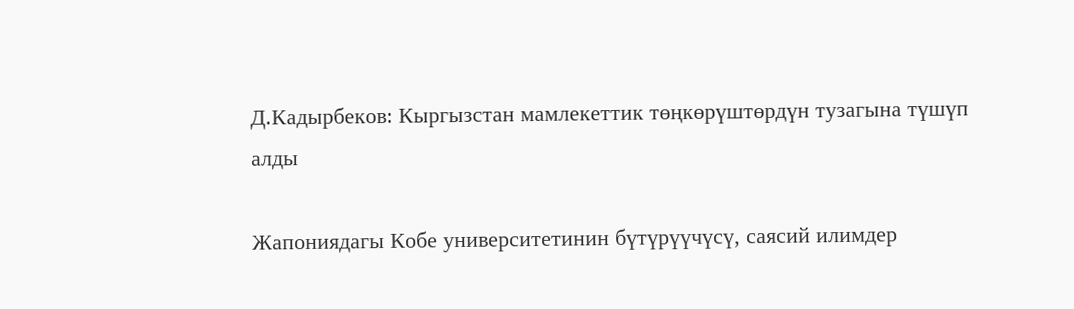Д.Кадырбеков: Кыргызстан мамлекеттик төңкөрүштөрдүн тузагына түшүп алды

Жапониядагы Кобе университетинин бүтүрүүчүсү, саясий илимдер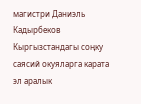магистри Даниэль Кадырбеков Кыргызстандагы соңку саясий окуяларга карата эл аралык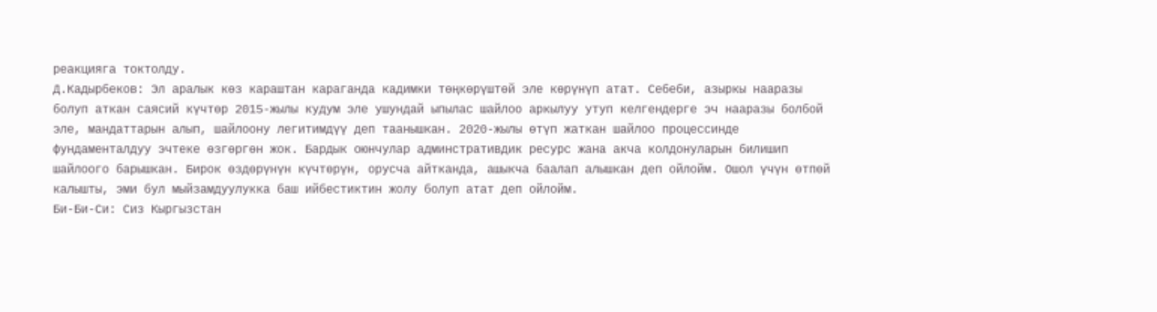реакцияга токтолду.
Д.Кадырбеков: Эл аралык көз караштан караганда кадимки төңкөрүштөй эле көрүнүп атат. Себеби, азыркы нааразы болуп аткан саясий күчтөр 2015-жылы кудум эле ушундай ыпылас шайлоо аркылуу утуп келгендерге эч нааразы болбой эле, мандаттарын алып, шайлоону легитимдүү деп таанышкан. 2020-жылы өтүп жаткан шайлоо процессинде фундаменталдуу эчтеке өзгөргөн жок. Бардык оюнчулар админстративдик ресурс жана акча колдонуларын билишип шайлоого барышкан. Бирок өздөрүнүн күчтөрүн, орусча айтканда, ашыкча баалап алышкан деп ойлойм. Ошол үчүн өтпөй калышты, эми бул мыйзамдуулукка баш ийбестиктин жолу болуп атат деп ойлойм.
Би-Би-Си: Сиз Кыргызстан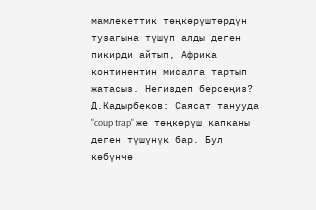мамлекеттик төңкөрүштөрдүн тузагына түшүп алды деген пикирди айтып, Африка континентин мисалга тартып жатасыз. Негиздеп берсеңиз?
Д.Кадырбеков: Саясат танууда "coup trap" же төңкөрүш капканы деген түшүнүк бар. Бул көбүнчө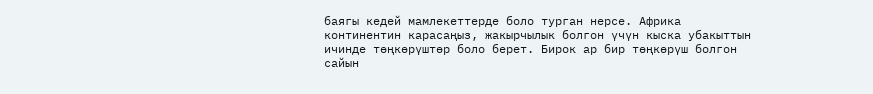баягы кедей мамлекеттерде боло турган нерсе. Африка континентин карасаңыз, жакырчылык болгон үчүн кыска убакыттын ичинде төңкөрүштөр боло берет. Бирок ар бир төңкөрүш болгон сайын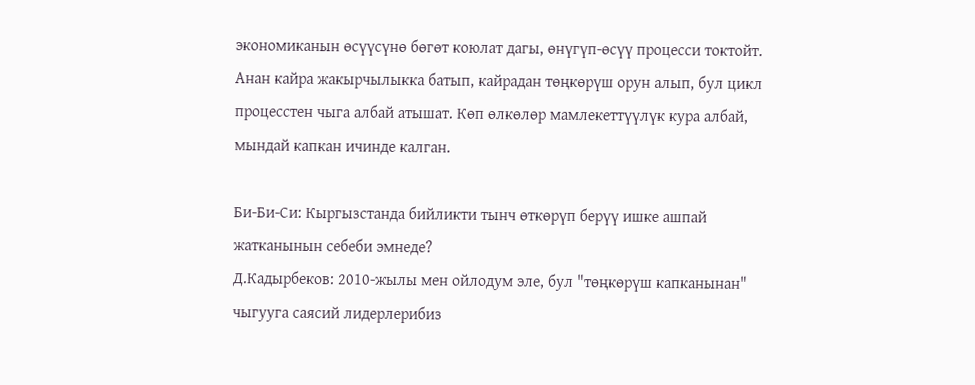экономиканын өсүүсүнө бөгөт коюлат дагы, өнүгүп-өсүү процесси токтойт. Анан кайра жакырчылыкка батып, кайрадан төңкөрүш орун алып, бул цикл процесстен чыга албай атышат. Көп өлкөлөр мамлекеттүүлүк кура албай, мындай капкан ичинде калган.

Би-Би-Си: Кыргызстанда бийликти тынч өткөрүп берүү ишке ашпай жатканынын себеби эмнеде?
Д.Кадырбеков: 2010-жылы мен ойлодум эле, бул "төңкөрүш капканынан" чыгууга саясий лидерлерибиз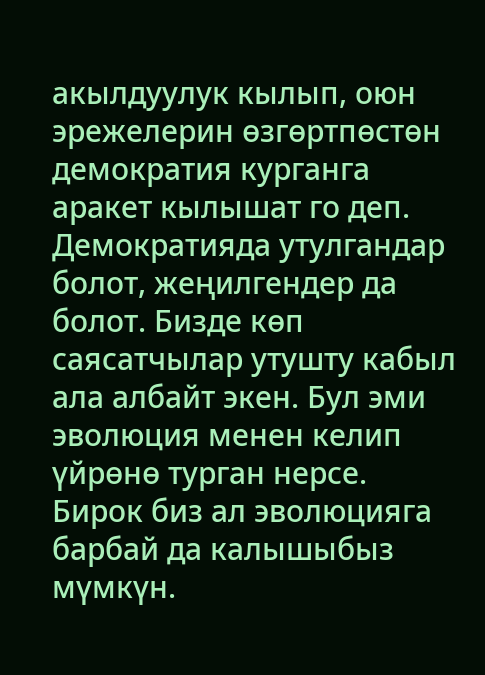акылдуулук кылып, оюн эрежелерин өзгөртпөстөн демократия курганга аракет кылышат го деп. Демократияда утулгандар болот, жеңилгендер да болот. Бизде көп саясатчылар утушту кабыл ала албайт экен. Бул эми эволюция менен келип үйрөнө турган нерсе. Бирок биз ал эволюцияга барбай да калышыбыз мүмкүн.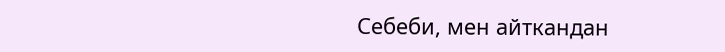Себеби, мен айткандан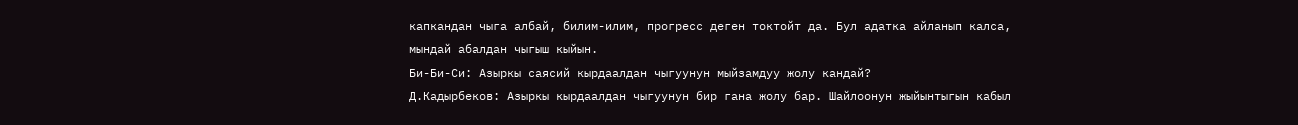капкандан чыга албай, билим-илим, прогресс деген токтойт да. Бул адатка айланып калса, мындай абалдан чыгыш кыйын.
Би-Би-Си: Азыркы саясий кырдаалдан чыгуунун мыйзамдуу жолу кандай?
Д.Кадырбеков: Азыркы кырдаалдан чыгуунун бир гана жолу бар. Шайлоонун жыйынтыгын кабыл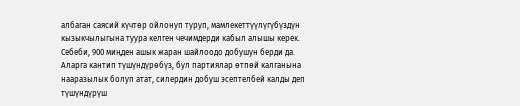албаган саясий күчтөр ойлонуп туруп, мамлекеттүүлүгүбүздүн кызыкчылыгына туура келген чечимдерди кабыл алышы керек. Себеби, 900 миңден ашык жаран шайлоодо добушун берди да. Аларга кантип түшүндүрөбүз, бул партиялар өтпөй калганына нааразылык болуп атат, силердин добуш эсептелбей калды деп түшүндүрүш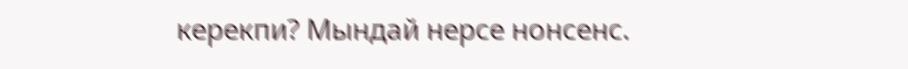керекпи? Мындай нерсе нонсенс.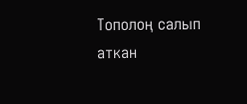Тополоң салып аткан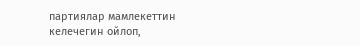партиялар мамлекеттин келечегин ойлоп,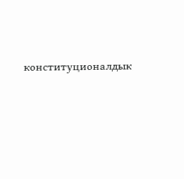конституционалдык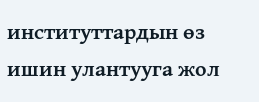институттардын өз ишин улантууга жол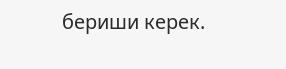бериши керек.